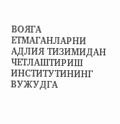ВОЯГА ЕТМАГАНЛАРНИ АДЛИЯ ТИЗИМИДАН ЧЕТЛАШТИРИШ ИНСТИТУТИНИНГ ВУЖУДГА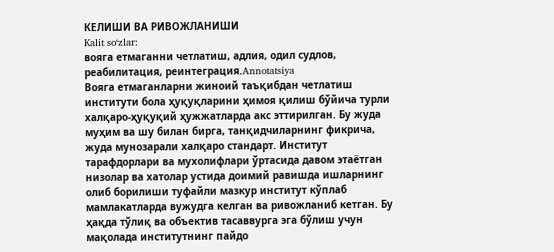КЕЛИШИ ВА РИВОЖЛАНИШИ
Kalit so‘zlar:
вояга етмаганни четлатиш, адлия, одил судлов, реабилитация, реинтеграция.Annotatsiya
Вояга етмаганларни жиноий таъқибдан четлатиш институти бола ҳуқуқларини ҳимоя қилиш бўйича турли халқаро-ҳуқуқий ҳужжатларда акс эттирилган. Бу жуда муҳим ва шу билан бирга, танқидчиларнинг фикрича, жуда мунозарали халқаро стандарт. Институт тарафдорлари ва мухолифлари ўртасида давом этаётган низолар ва хатолар устида доимий равишда ишларнинг олиб борилиши туфайли мазкур институт кўплаб мамлакатларда вужудга келган ва ривожланиб кетган. Бу ҳақда тўлиқ ва объектив тасаввурга эга бўлиш учун мақолада институтнинг пайдо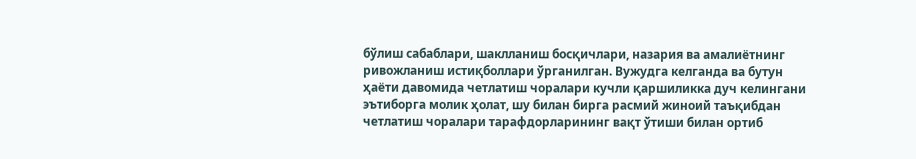бўлиш сабаблари, шаклланиш босқичлари, назария ва амалиётнинг ривожланиш истиқболлари ўрганилган. Вужудга келганда ва бутун ҳаёти давомида четлатиш чоралари кучли қаршиликка дуч келингани эътиборга молик ҳолат, шу билан бирга расмий жиноий таъқибдан четлатиш чоралари тарафдорларининг вақт ўтиши билан ортиб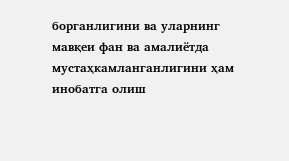борганлигини ва уларнинг мавқеи фан ва амалиётда мустаҳкамланганлигини ҳам инобатга олиш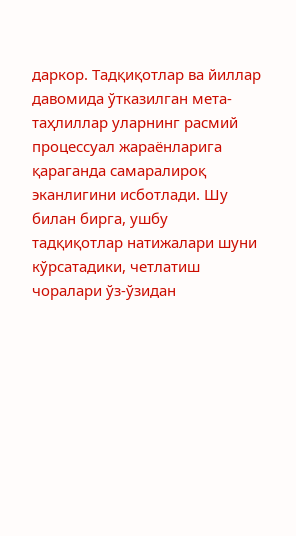даркор. Тадқиқотлар ва йиллар давомида ўтказилган мета-таҳлиллар уларнинг расмий процессуал жараёнларига қараганда самаралироқ эканлигини исботлади. Шу билан бирга, ушбу тадқиқотлар натижалари шуни кўрсатадики, четлатиш чоралари ўз-ўзидан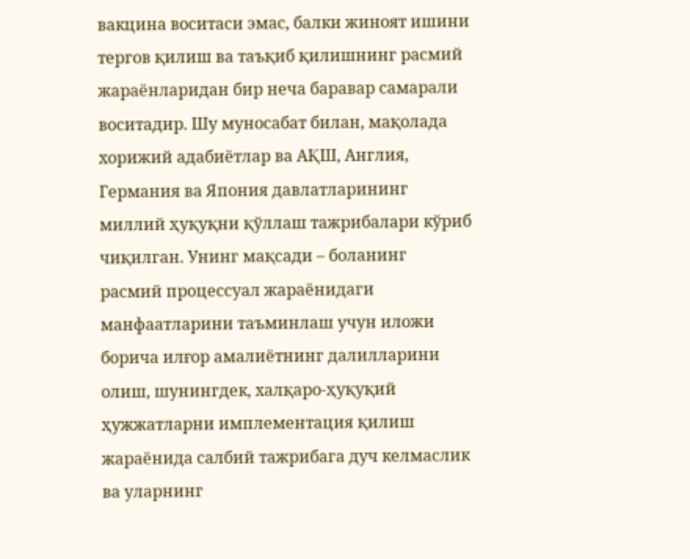вакцина воситаси эмас, балки жиноят ишини тергов қилиш ва таъқиб қилишнинг расмий жараёнларидан бир неча баравар самарали воситадир. Шу муносабат билан, мақолада хорижий адабиётлар ва АҚШ, Англия, Германия ва Япония давлатларининг миллий ҳуқуқни қўллаш тажрибалари кўриб чиқилган. Унинг мақсади – боланинг расмий процессуал жараёнидаги манфаатларини таъминлаш учун иложи борича илғор амалиётнинг далилларини олиш, шунингдек, халқаро-ҳуқуқий ҳужжатларни имплементация қилиш жараёнида салбий тажрибага дуч келмаслик ва уларнинг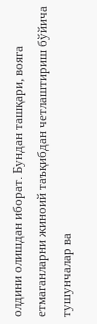олдини олишдан иборат. Бундан ташқари, вояга етмаганларни жиноий таъқибдан четлаштириш бўйича тушунчалар ва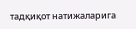тадқиқот натижаларига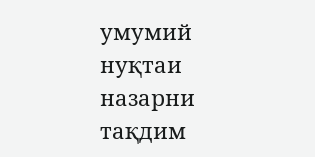умумий нуқтаи назарни тақдим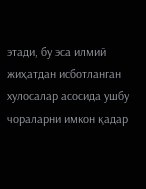этади, бу эса илмий жиҳатдан исботланган хулосалар асосида ушбу чораларни имкон қадар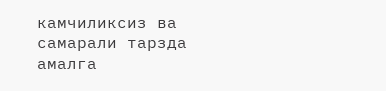камчиликсиз ва самарали тарзда амалга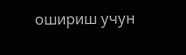ошириш учун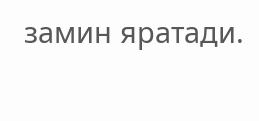замин яратади.